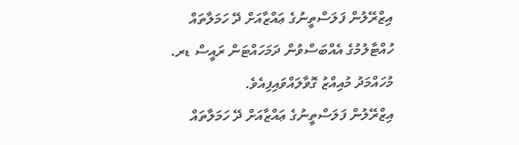އިޒްރޭލުން ފަލަސްތީނުގެ ޢައްޒާއަށް ދޭ ހަމަލާތައް ހުއްޓާލުމުގެ އެއްބަސްވުން ދަމަހައްޓަން ރައީސް ޑރ. މުހައްމަދު މުއިއްޒު ގޮވާލައްވައިފިއެވެ.
އިޒްރޭލުން ފަލަސްތީނުގެ ޢައްޒާއަށް ދޭ ހަމަލާތައް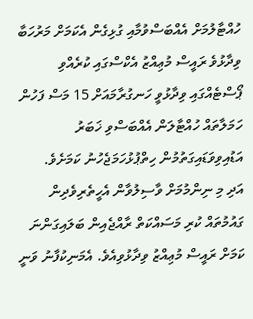ހުއްޓާލުމަށް އެއްބަސްވުމާއި ގުޅިގެން އެކަމަށް މަރުހަބާ ވިދާޅުވެ ރައީސް މުޢިއްޒު އެކްސްގައި ކުރެއްވި ޕޯސްޓެއްގައި ވިދާޅުވީ ހަނގުރާމައަށް 15 މަސް ފަހުން ހަމަލާތައް ހުއްޓާލަން އެއްބަސްވި ޚަބަރު އަޑުއިވިވަޑައިގަތުމުން ހިތްޕުޅުހަމަޖެހުނު ކަމަށެވެ.
އަދި މި ނިންމުމަށް ވާސިލުވާން އެހީތެރިވެދިން ގައުމުތައް ކުރި މަސައްކަތް ރާއްޖެއިން ބަލައިގަންނަ ކަމަށް ރައީސް މުޢިއްޒު ވިދާޅުވިއެވެ. އެމަނިކުފާނު ވަނީ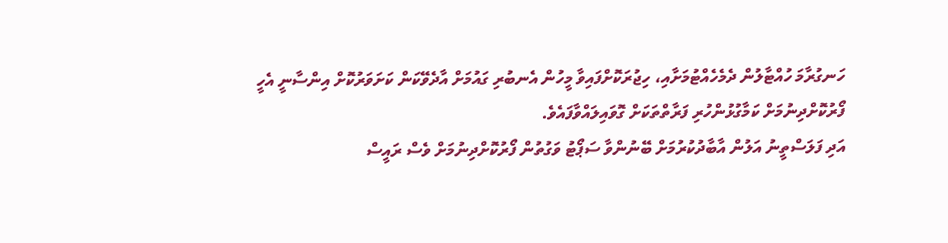ހަނގުރާމަ ހުއްޓާލުން ދެމެހެއްޓުމަށާއި، ހިޖުރަކޮށްފައިވާ މީހުން އެނބުރި ގައުމަށް އާދެވޭކަން ކަށަވަރުކޮށް އިންސާނީ އެހީ ފޯރުކޮށްދިނުމަށް ކަމާގުޅުންހުރި ފަރާތްތަކަށް ގޮވައިލައްވާފައެވެ.
އަދި ފަލަސްތީނު އަލުން އާބާދުކުރުމަށް ބޭނުންވާ ސަޕޯޓު ވަގުތުން ފޯރުކޮށްދިނުމަށް ވެސް ރައީސް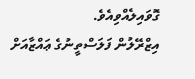ގޮވައިލެއްވިއެވެ.
އިޒްރޭލުން ފަލަސްތީނުގެ ޢައްޒާއަށް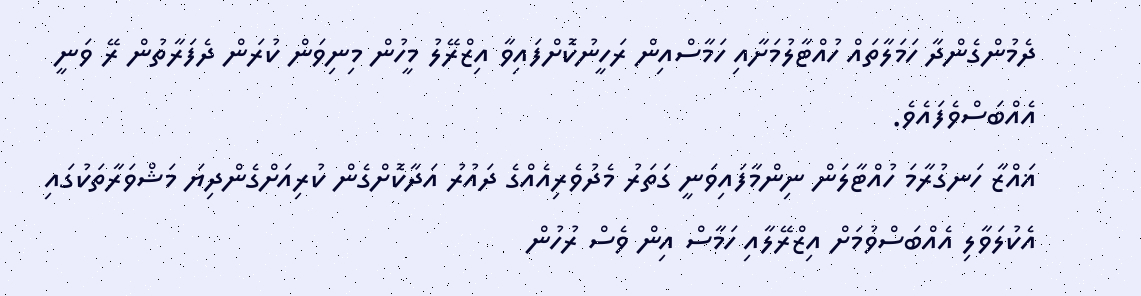ދެމުންގެންދާ ހަމަލާތައް ހުއްޓާލުމަށާއި ހަމާސްއިން ރަހީނުކޮށްފައިވާ އިޒްރޭލު މީހުން މިނިވަން ކުރަން ދެފަރާތުން ރޭ ވަނީ އެއްބަސްވެފައެވެ.
ޣައްޒާ ހަނގުރާމަ ހުއްޓާލަން ނިންމާފައިވަނީ ގަތަރު މެދުވެރިއެއްގެ ދައުރު އަދާކޮށްގެން ކުރިއަށްގެންދިޔަ މަޝްވަރާތަކުގައި އެކުލަވާލި އެއްބަސްވުމަށް އިޒްރޭލާއި ހަމާސް އިން ވެސް ރުހުން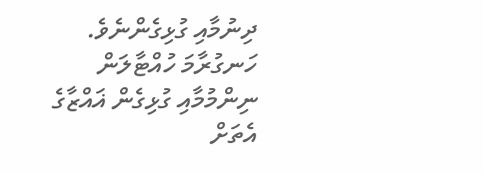ދިނުމާއި ގުޅިގެންނެވެ. ހަނގުރާމަ ހުއްޓާލަން ނިންމުމާއި ގުޅިގެން ޣައްޒާގެ އެތަށް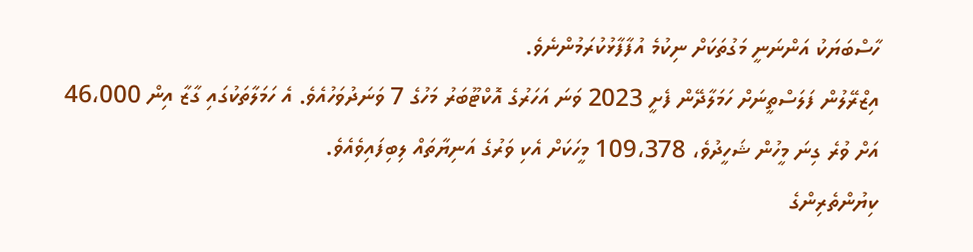ހާސްބަޔަކު އަންނަނީ މަގުތަކަށް ނިކުމެ އުފާފާޅުކުރަމުންނެވެ.
އިޒްރޭލުން ފަލަސްތީނަށް ހަމަލާދޭން ފެށީ 2023 ވަނަ އަހަރުގެ އޮކްޓޫބަރު މަހުގެ 7 ވަނަދުވަހުއެވެ. އެ ހަމަލާތަކުގައި ގާޒާ އިން 46،000 އަށް ވުރެ ގިނަ މީހުން ޝަހީދުވެ، 109،378 މީހަކަށް އެކި ވަރުގެ އަނިޔާތައް ލިބިފައިވެއެވެ.
ކިޔުންތެރިންގެ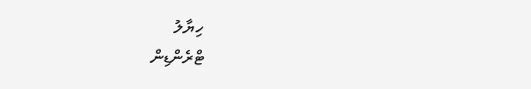ހިޔާލު
ޓްރެންޑިން